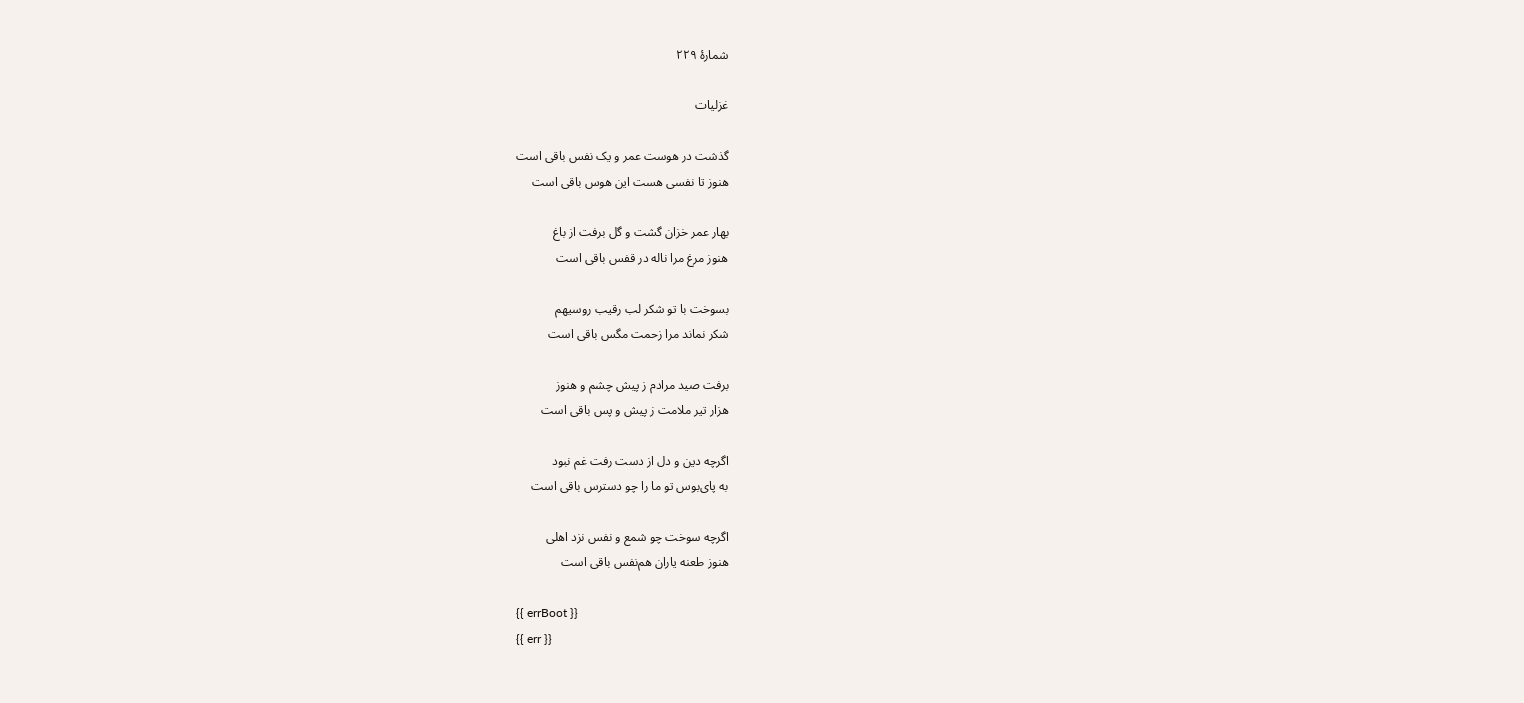شمارهٔ ۲۲۹

غزلیات

گذشت در هوست عمر و یک نفس باقی است
هنوز تا نفسی هست این هوس باقی است

بهار عمر خزان گشت و گل برفت از باغ
هنوز مرغ مرا ناله در قفس باقی است

بسوخت با تو شکر لب رقیب روسیهم
شکر نماند مرا زحمت مگس باقی است

برفت صید مرادم ز پیش چشم و هنوز
هزار تیر ملامت ز پیش و پس باقی است

اگرچه دین و دل از دست رفت غم نبود
به پای‌بوس تو ما را چو دسترس باقی است

اگرچه سوخت چو شمع و نفس نزد اهلی
هنوز طعنه یاران هم‌نفس باقی است

{{ errBoot }}
{{ err }}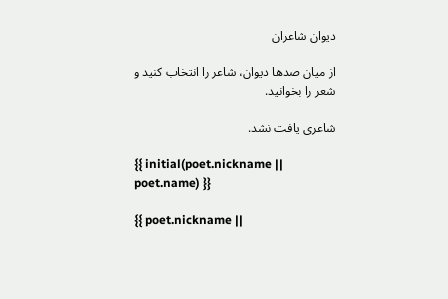دیوان شاعران

از میان صدها دیوان، شاعر را انتخاب کنید و شعر را بخوانید.

شاعری یافت نشد.

{{ initial(poet.nickname || poet.name) }}

{{ poet.nickname ||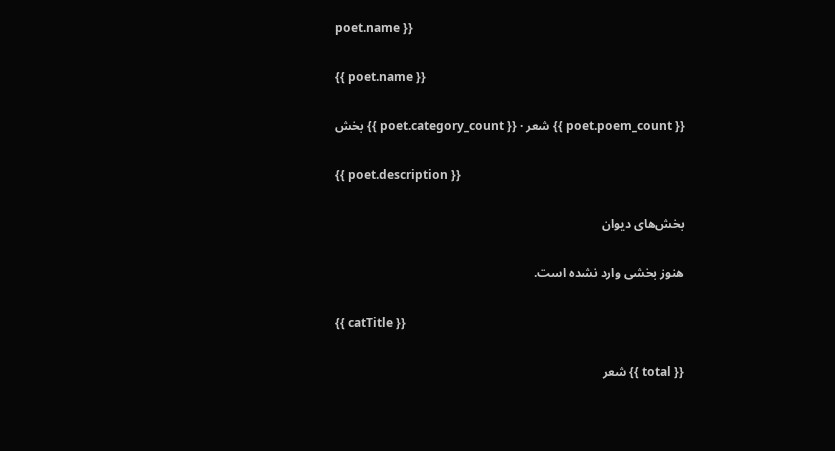poet.name }}

{{ poet.name }}

{{ poet.poem_count }} شعر · {{ poet.category_count }} بخش

{{ poet.description }}

بخش‌های دیوان

هنوز بخشی وارد نشده است.

{{ catTitle }}

{{ total }} شعر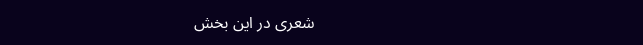شعری در این بخش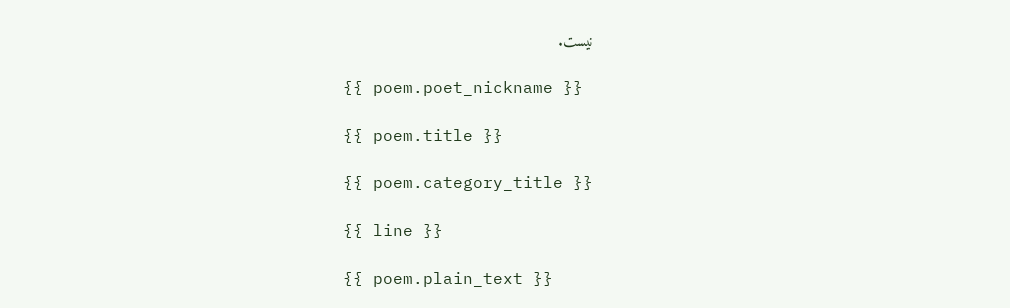نیست.

{{ poem.poet_nickname }}

{{ poem.title }}

{{ poem.category_title }}

{{ line }}

{{ poem.plain_text }}